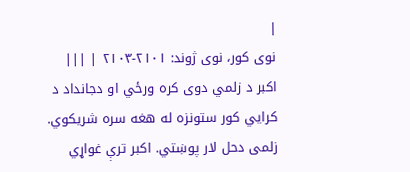|
نوى کور، نوى ژوند: ٢١٠١-٢١٠٣ | |||
اکبر د زلمي دوى کره ورځي او دجانداد د کرايي کور ستونزه له هغه سره شريکوي. زلمى دحل لار پوښتي. اکبر ترې غواړي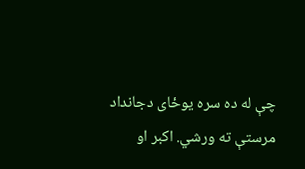چې له ده سره يوځاى دجانداد مرستې ته ورشي. اکبر او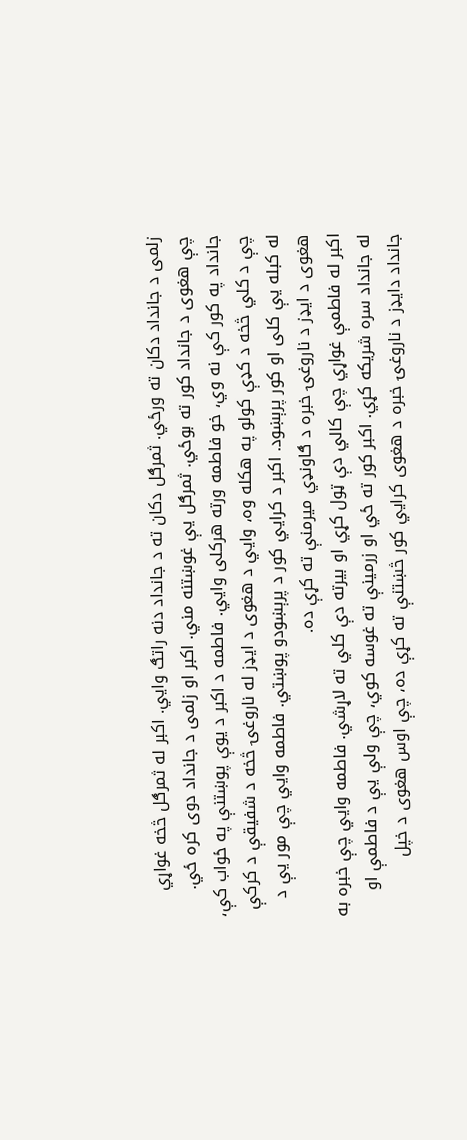زلمى د جانداد دکان ته ورځي. ثمرګل دکان ته د جانداد دنه راتګ وايي. اکبر له ثمرګل څخه غواړي چې هغوى د جانداد کور ته بوځي. ثمرګل يې غوښتنه مني. اکبر او زلمى د جانداد دوى کره ځي. جانداد په کور کې نه وي، خو فاطمه ورته هرکلى وايي. فاطمه د اکبر د يوې پوښتنې په ځواب کې، چې د کلي څخه د کډې کولو په هکله وه، وايي د هغوى د ايډز له ناروغۍ څخه د شفيقې د کرکې له کبله يې کلى او کور پرېښود. اکبر د کرايي کور د پرېښودو پوښتي. فاطمه وايي چې مور يې د هغوى د ايډز د ناروغۍ خبره د ګاونډي ميرمنې ته کړې ده.
اکبر له فاطمې غواړي چې کالي دې ټول کړي او بيرته دې کلي ته لاړشي. فاطمه وايي چې خبره به له جانداد سره شريکه کړي. اکبر کور ته ځي او زرمينې ته غوسه کوي، چې ولې يې د فاطمې او جانداد دايډز د ناروغۍ خبره د هغوى کرايي کور څښتنې ته کړې ده، چې اوس هغوى د خپل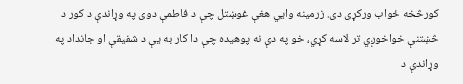کورڅخه ځواب ورکړى دى. زرمينه وايي هغې غوښتل چې د فاطمې دوى په وړاندې د کور د څښتنې خواخوږي تر لاسه کړي، خو په دې نه پوهيده چې دا کار به يې د شفيقې او جانداد په وړاندې د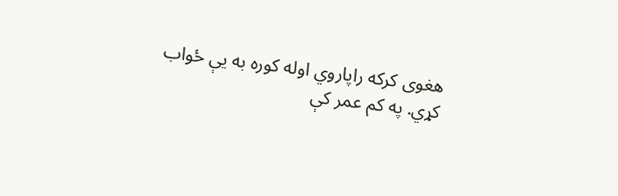هغوى کرکه راپاروي اوله کوره به يې ځواب کړي. په کم عمر کې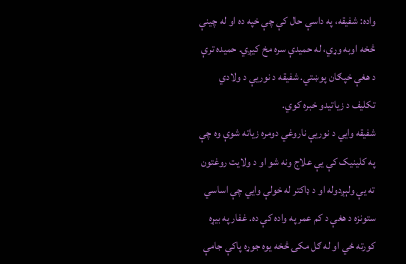واده: شفيقه، په داسې حال کې چې خپه ده او له چينې څخه اوبه وړي، له حميدې سره مخ کيږي. حميده ترې د هغې خپګان پوښتي. شفيقه د نوريې د ولادي تکليف د زياتيدو خبره کوي.
شفيقه وايي د نوريې ناروغي دومره زياته شوې وه چې په کلينيک کې يې علاج ونه شو او د ولايت روغتون ته يې ولېږدوله او د ډاکتر له خولې وايي چې اساسي ستونزه د هغې د کم عمر په واده کې ده. غفار په بيړه کورته ځي او له ګل مکۍ څخه يوه جوړه پاکې جامې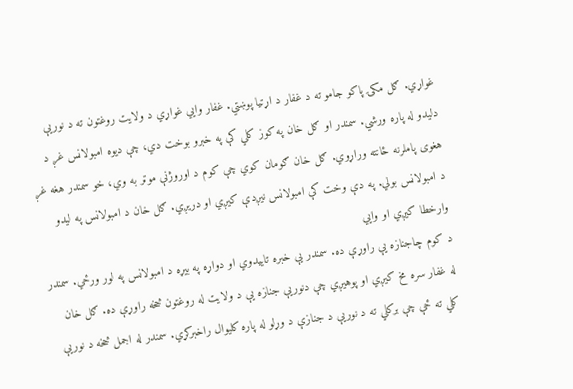غواړي. ګل مکۍ پاکو جامو ته د غفار د اړتيا پوښتي. غفار وايي غواړي د ولايت روغتون ته د نوريې دليدو له پاره ورشي. سمندر او ګل خان په کوز کلي کې په خبرو بوخت دي، چې ديوه امبولانس غږ د هغوى پاملرنه ځانته وراړوي. ګل خان ګومان کوي چې کوم د اوروژنې موټر به وي، خو سمندر هغه غږ د امبولانس بولي. په دې وخت کې امبولانس نيږدې کيږي او دريږي. ګل خان د امبولانس په ليدو وارخطا کيږي او وايي
د کوم چاجنازه يې راوړې ده. سمندر يې خبره تاييدوي او دواړه په بيړه د امبولانس په لور ورځي. سمندر له غفار سره مخ کيږي او پوهيږي چې دنوريې جنازه يې د ولايت له روغتون څخه راوړې ده. ګل خان کلي ته ځې چې برکلي ته د نوريې د جنازې د وړلو له پاره کليوال راخبرکړي. سمندر له اجمل څخه د نوريې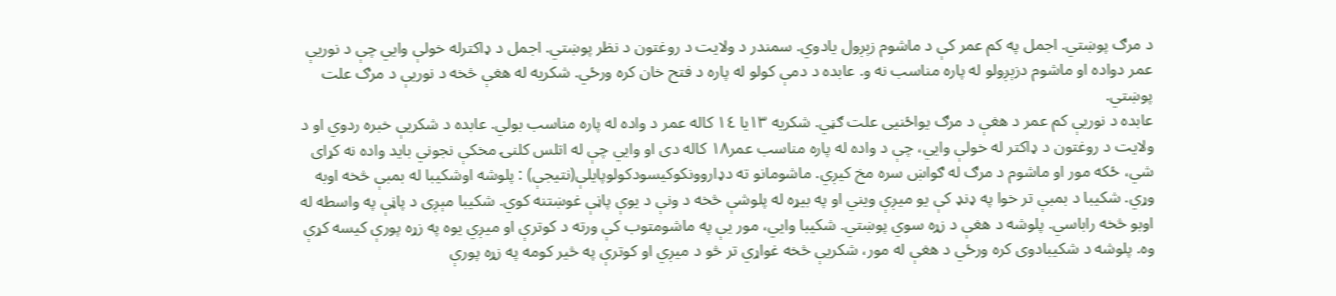د مرګ پوښتي. اجمل په کم عمر کې د ماشوم زېږول يادوي. سمندر د ولايت د روغتون د نظر پوښتي. اجمل د ډاکترله خولې وايي چې د نوريې عمر دواده او ماشوم دزېږولو له پاره مناسب نه و. عابده د دمې کولو له پاره د فتح خان کره ورځي. شکريه له هغې څخه د نوريې د مرګ علت پوښتي.
عابده د نوريې کم عمر د هغې د مرګ يواځنيى علت ګڼي. شکريه ١٣يا ١٤ کاله عمر د واده له پاره مناسب بولي. عابده د شکريې خبره ردوي او د ولايت د روغتون د ډاکتر له خولې وايي، چې د واده له پاره مناسب عمر١٨ کاله دى او وايي چې له اتلس کلنۍ مخکې نجوني بايد واده نه کړاى شي، ځکه مور او ماشوم د مرګ له ګواښ سره مخ کيږي. ماشومانو ته دډاروونکوکيسودکولوپايلې(نتيجې) : پلوشه اوشکيبا له بمبې څخه اوبه وړي. شکيبا د بمبې تر خوا په ډنډ کې يو ميږې ويني او په بيړه له پلوشې څخه د ونې د يوې پاڼې غوښتنه کوي. شکيبا مېږى د پاڼې په واسطه له اوبو څخه راباسي. پلوشه د هغې د زړه سوي پوښتي. شکيبا وايي، مور يې په ماشومتوب کې ورته د کوترې او ميږي يوه په زړه پورې کيسه کړې وه. پلوشه د شکيبادوى کره ورځي د هغې له مور، شکريې څخه غواړي تر څو د ميږي او کوترې په څير کومه په زړه پورې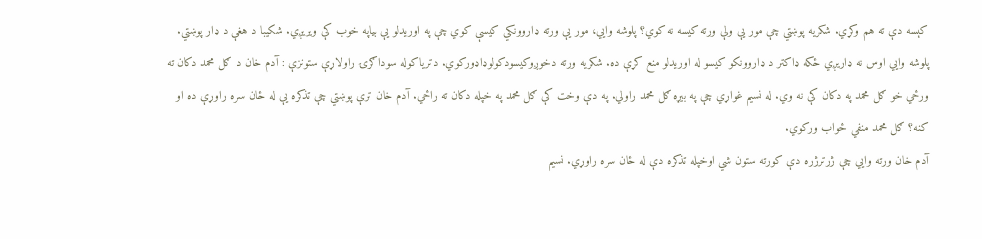کېسه دې ته هم وکړي. شکريه پوښتي چې مور يې ولې ورته کيسه نه کوي؟ پلوشه وايي، مور يې ورته ډاروونکي کيسې کوي چې په اوريدلو يې بياپه خوب کې ويريږي. شکيبا د هغې د ډار پوښتي. پلوشه وايي اوس نه ډاريږي ځکه ډاکتر د ډاروونکو کيسو له اوريدلو منع کړې ده. شکريه ورته دخوږوکيسودکولوډاډورکوي. دترياکوله سوداګرۍ راولاړې ستونزې : آدم خان د ګل محمد دکان ته ورځي خو ګل محمد په دکان کې نه وي. له نسيم غواړي چې په بيړه ګل محمد راولي. په دې وخت کې ګل محمد په خپله دکان ته راځي. آدم خان ترې پوښتي چې تذکره يې له ځان سره راوړې ده او کنه؟ ګل محمد منفي ځواب ورکوي.
آدم خان ورته وايي چې ژرترژره دې کورته ستون شي اوخپله تذکره دې له ځان سره راوړي. نسيم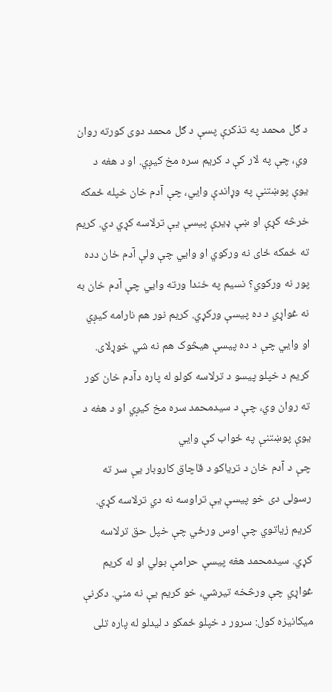د ګل محمد په تذکرې پسې د ګل محمد دوى کورته روان وي، چې په لار کې د کريم سره مخ کيږي. او د هغه د يوې پوښتنې په وړاندې وايي، چې آدم خان خپله ځمکه خرڅه کړې او ښې ډيرې پيسې يې ترلاسه کړي دي. کريم ته ځمکه ځاى نه ورکوي او وايي چې ولې آدم خان دده پور نه ورکوي؟ نسيم په خندا ورته وايي چې آدم خان به نه غواړي د ده پيسې ورکړي. کريم نور هم نارامه کيږي او وايي چې د ده پيسې هيڅوک هم نه شي خوړلاى. کريم د خپلو پيسو د ترلاسه کولو له پاره دآدم خان کور ته روان وي، چې د سيدمحمد سره مخ کيږي او د هغه د يوې پوښتنې په ځواب کې وايي
چې د آدم خان د ترياکو د قاچاق کاروبار يې سر ته رسولى دى خو پيسې يې تراوسه نه دي ترلاسه کړي. کريم زياتوي چې اوس ورځي چې خپل حق ترلاسه کړي. سيدمحمد هغه پيسې حرامې بولي او له کريم غواړي چې ورڅخه تيرشي، خو کريم يې نه مني. دکرنې ميکانيزه کول: سرور د خپلو ځمکو د ليدلو له پاره تلى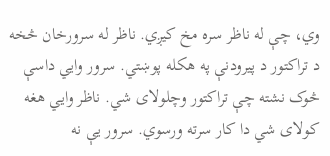وي، چې له ناظر سره مخ کيږي. ناظر له سرورخان څخه د تراکتور د پيرودنې په هکله پوښتي. سرور وايي داسې څوک نشته چې تراکتور وچلولاى شي. ناظر وايي هغه کولاى شي دا کار سرته ورسوي. سرور يې نه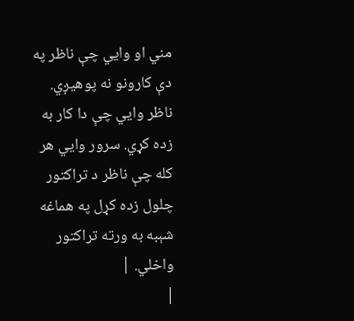مني او وايي چې ناظر په دې کارونو نه پوهيږي. ناظر وايي چې دا کار به زده کړي. سرور وايي هر کله چې ناظر د تراکتور چلول زده کړل په هماغه شېبه به ورته تراکتور واخلي. |
|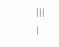|||
|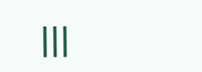|||